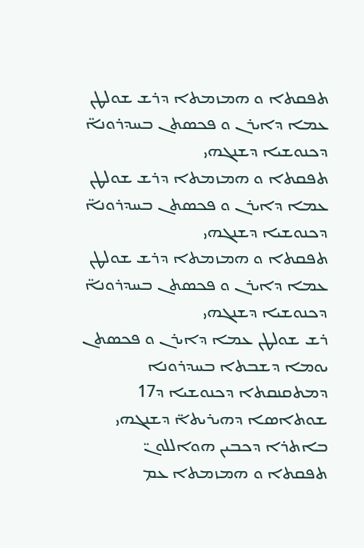ܬܦܩܬܐ ܘ ܗܡܙܡܬܐ ܕܪܫ ܫܘܠܛܢ ܥܡܐ ܕܐܝܪܢ ܘ ܦܟܣܬܢ ܒܚܕܪܘܢܐ̈ ܕܟܢܘܫܝܐ ܕܫܢܓܗܝ
ܬܦܩܬܐ ܘ ܗܡܙܡܬܐ ܕܪܫ ܫܘܠܛܢ ܥܡܐ ܕܐܝܪܢ ܘ ܦܟܣܬܢ ܒܚܕܪܘܢܐ̈ ܕܟܢܘܫܝܐ ܕܫܢܓܗܝ
ܬܦܩܬܐ ܘ ܗܡܙܡܬܐ ܕܪܫ ܫܘܠܛܢ ܥܡܐ ܕܐܝܪܢ ܘ ܦܟܣܬܢ ܒܚܕܪܘܢܐ̈ ܕܟܢܘܫܝܐ ܕܫܢܓܗܝ
ܪܫ ܫܘܠܛܢ ܥܡܐ ܕܐܝܪܢ ܘ ܦܟܣܬܢ ܝܘܡܐ ܕܫܒܬܐ ܒܚܕܪܘܢܐ ܕܡܬܩܢܩܬܐ ܕܟܢܘܫܝܐ ܕ17 ܫܘܬܐܣܐ ܕܗܝܪܝܬܐ̈ ܕܫܢܓܗܝ ܒܐܬܪܐ ܕܟܒܝܢ ܗܘܐܠܠܘܢ̈ ܬܦܩܬܐ ܘ ܗܡܙܡܬܐ ܥܡ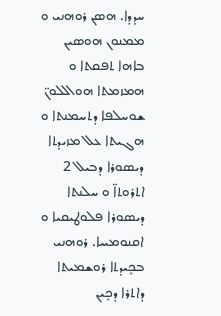ܚܕܕܐ. ܗܣܢ ܪܘܗܢܝ ܘ ܡܡܢܘܢ ܗܘܣܝܢ ܒܐܗܐ ܬܦܩܬܐ ܘ ܗܡܙܡܬܐ ܗܘܐܠܠܘܢ̈ ܫܘܚܠܦܐ ܕܬܚܡܢܬܐ ܘ ܗܓܝܬܐ ܥܠ ܡܙܝܕܬܐ ܕܝܣܘܪܐ ܕܒܝܠ 2 ܐܬܪܘܬܐ̈ ܘ ܚܠܢܬܐ ܕܝܣܘܪܐ ܦܠܘܛܝܩܝܐ ܘ ܐܩܢܘܡܝܝܐ. ܪܘܗܢܝ ܒܟܻܝܕܬܐ ܪܘܫܡܝܬܐ ܕܐܬܪܐ ܕܟܻܝܢ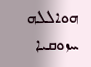ܗܘܐܠܠܗ ܚܙܘܩܝܐ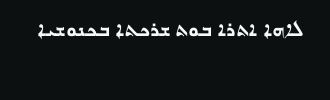ܠܐܗܐ ܐܬܪܐ ܒܘܬ ܫܪܟܬܐ ܒܟܢܘܫܝܐ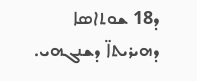ܕ18 ܫܘܬܐܣܐ ܕܗܝܪܝܬܐ̈ ܕܫܢܓܗܝ.